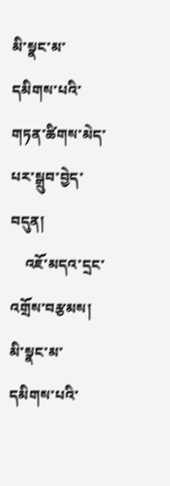མི་སྣང་མ་དམིགས་པའི་གཏན་ཚིགས་མེད་པར་སྒྲུབ་བྱེད་བདུན།
    འཇོ་མདའ་དྲང་འགྲོས་བརྩམས།
མི་སྣང་མ་དམིགས་པའི་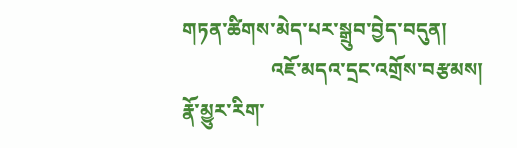གཏན་ཚིགས་མེད་པར་སྒྲུབ་བྱེད་བདུན།
                  འཇོ་མདའ་དྲང་འགྲོས་བརྩམས།
རྣོ་མྱུར་རིག་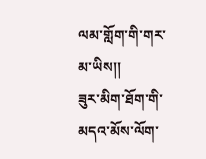ལམ་གློག་གི་གར་མ་ཡིས།།
ཟུར་མིག་ཐོག་གི་མདའ་མོས་ལོག་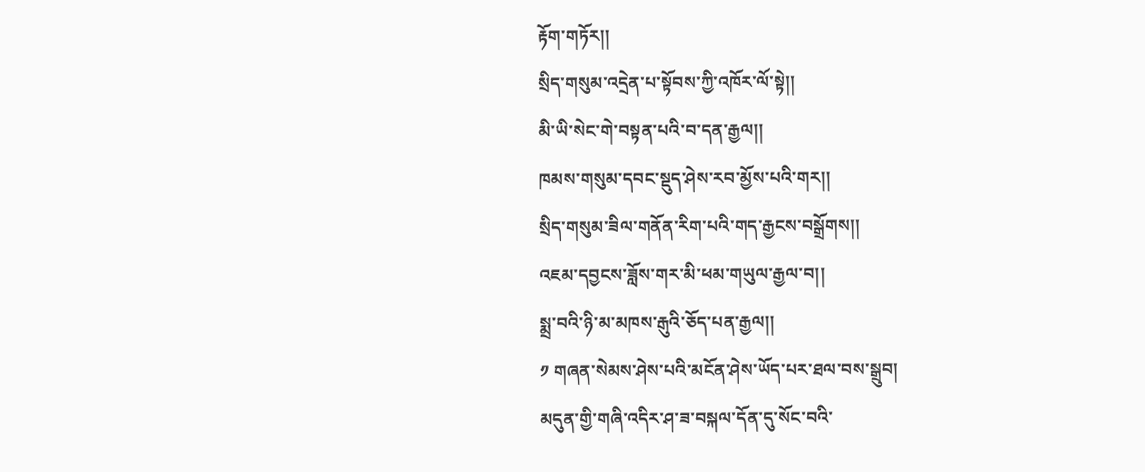རྟོག་གཏོར།།
སྲིད་གསུམ་འདྲེན་པ་སྟོབས་ཀྱི་འཁོར་ལོ་སྟེ།།
མི་ཡི་སེང་གེ་བསྟན་པའི་བ་དན་རྒྱལ།།
ཁམས་གསུམ་དབང་སྡུད་ཤེས་རབ་མྱོས་པའི་གར།།
སྲིད་གསུམ་ཟིལ་གནོན་རིག་པའི་གད་རྒྱངས་བསྒྲོགས།།
འཇམ་དབྱངས་ཟློས་གར་མི་ཕམ་གཡུལ་རྒྱལ་བ།།
སྨྲ་བའི་ཉི་མ་མཁས་རྒུའི་ཅོད་པན་རྒྱལ།།
༡ གཞན་སེམས་ཤེས་པའི་མངོན་ཤེས་ཡོད་པར་ཐལ་བས་སྒྲུབ།
མདུན་གྱི་གཞི་འདིར་ཤ་ཟ་བསྐལ་དོན་དུ་སོང་བའི་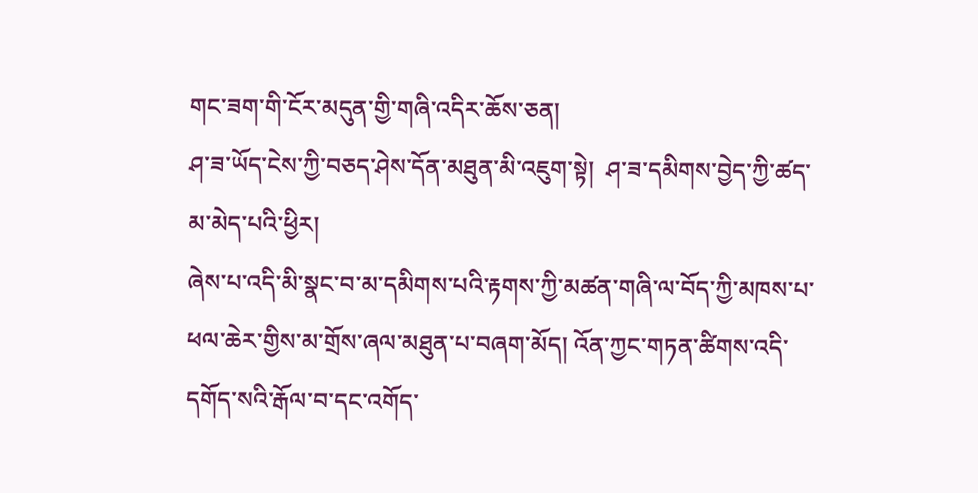གང་ཟག་གི་ངོར་མདུན་གྱི་གཞི་འདིར་ཆོས་ཅན།
ཤ་ཟ་ཡོད་ངེས་ཀྱི་བཅད་ཤེས་དོན་མཐུན་མི་འཇུག་སྟེ།  ཤ་ཟ་དམིགས་བྱེད་ཀྱི་ཚད་མ་མེད་པའི་ཕྱིར།
ཞེས་པ་འདི་མི་སྣང་བ་མ་དམིགས་པའི་རྟགས་ཀྱི་མཚན་གཞི་ལ་བོད་ཀྱི་མཁས་པ་ཕལ་ཆེར་གྱིས་མ་གྲོས་ཞལ་མཐུན་པ་བཞག་མོད། འོན་ཀྱང་གཏན་ཚིགས་འདི་དགོད་སའི་རྒོལ་བ་དང་འགོད་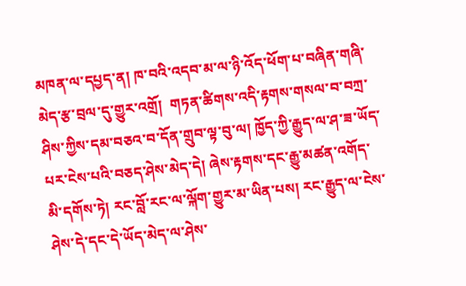མཁན་ལ་དཔྱད་ན། ཁ་བའི་འདབ་མ་ལ་ཉི་འོད་ཕོག་པ་བཞིན་གཞི་མེད་རྩ་བྲལ་དུ་གྱུར་འགྲོ།  གཏན་ཚིགས་འདི་རྟགས་གསལ་བ་བཀྲ་ཤིས་ཀྱིས་དམ་བཅའ་བ་དོན་གྲུབ་ལྟ་བུ་ལ། ཁྱོད་ཀྱི་རྒྱུད་ལ་ཤ་ཟ་ཡོད་པར་ངེས་པའི་བཅད་ཤེས་མེད་དེ། ཞེས་རྟགས་དང་རྒྱུ་མཚན་འགོད་མི་དགོས་ཏེ། རང་བློ་རང་ལ་ལྐོག་གྱུར་མ་ཡིན་པས། རང་རྒྱུད་ལ་ངེས་ཤེས་དེ་དང་དེ་ཡོད་མེད་ལ་ཤེས་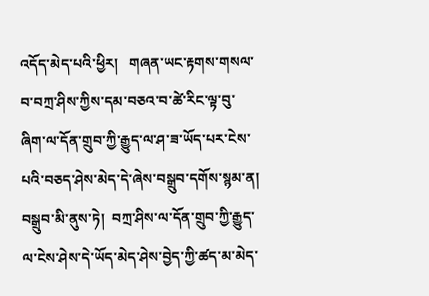འདོད་མེད་པའི་ཕྱིར།   གཞན་ཡང་རྟགས་གསལ་བ་བཀྲ་ཤིས་ཀྱིས་དམ་བཅའ་བ་ཚེ་རིང་ལྟ་བུ་ཞིག་ལ་དོན་གྲུབ་ཀྱི་རྒྱུད་ལ་ཤ་ཟ་ཡོད་པར་ངེས་པའི་བཅད་ཤེས་མེད་དེ་ཞེས་བསྒྲུབ་དགོས་སྙམ་ན། བསྒྲུབ་མི་ནུས་ཏེ།  བཀྲ་ཤིས་ལ་དོན་གྲུབ་ཀྱི་རྒྱུད་ལ་ངེས་ཤེས་དེ་ཡོད་མེད་ཤེས་བྱེད་ཀྱི་ཚད་མ་མེད་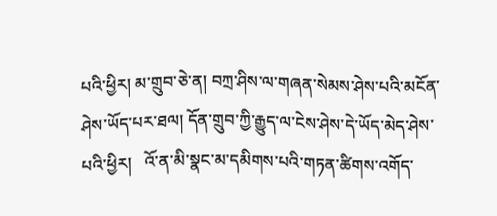པའི་ཕྱིར། མ་གྲུབ་ཅེ་ན། བཀྲ་ཤིས་ལ་གཞན་སེམས་ཤེས་པའི་མངོན་ཤེས་ཡོད་པར་ཐལ། དོན་གྲུབ་ཀྱི་རྒྱུད་ལ་ངེས་ཤེས་དེ་ཡོད་མེད་ཤེས་པའི་ཕྱིར།   འོ་ན་མི་སྣང་མ་དམིགས་པའི་གཏན་ཚིགས་འགོད་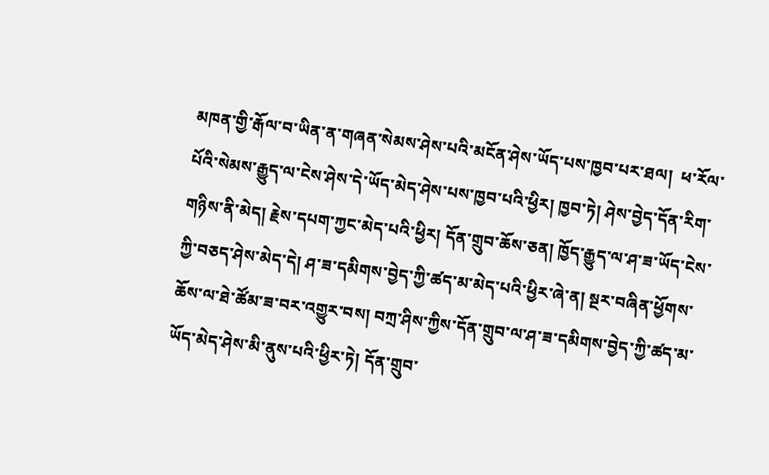མཁན་གྱི་རྒོལ་བ་ཡིན་ན་གཞན་སེམས་ཤེས་པའི་མངོན་ཤེས་ཡོད་པས་ཁྱབ་པར་ཐལ།  ཕ་རོལ་པོའི་སེམས་རྒྱུད་ལ་ངེས་ཤེས་དེ་ཡོད་མེད་ཤེས་པས་ཁྱབ་པའི་ཕྱིར། ཁྱབ་ཏེ། ཤེས་བྱེད་དོན་རིག་གཉིས་ནི་མེད། རྗེས་དཔག་ཀྱང་མེད་པའི་ཕྱིར། དོན་གྲུབ་ཆོས་ཅན། ཁྱོད་རྒྱུད་ལ་ཤ་ཟ་ཡོད་ངེས་ཀྱི་བཅད་ཤེས་མེད་དེ། ཤ་ཟ་དམིགས་བྱེད་ཀྱི་ཚད་མ་མེད་པའི་ཕྱིར་ཞེ་ན། སྔར་བཞིན་ཕྱོགས་ཆོས་ལ་ཐེ་ཚོམ་ཟ་བར་འགྱུར་བས། བཀྲ་ཤིས་ཀྱིས་དོན་གྲུབ་ལ་ཤ་ཟ་དམིགས་བྱེད་ཀྱི་ཚད་མ་ཡོད་མེད་ཤེས་མི་ནུས་པའི་ཕྱིར་ཏེ། དོན་གྲུབ་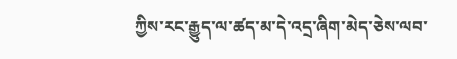ཀྱིས་རང་རྒྱུད་ལ་ཚད་མ་དེ་འདྲ་ཞིག་མེད་ཅེས་ལབ་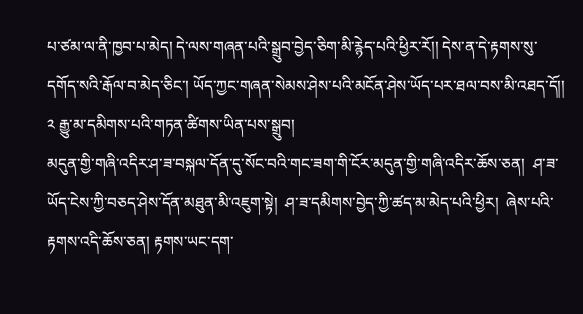པ་ཙམ་ལ་ནི་ཁྱབ་པ་མེད། དེ་ལས་གཞན་པའི་སྒྲུབ་བྱེད་ཅིག་མི་རྙེད་པའི་ཕྱིར་རོ།། དེས་ན་དེ་རྟགས་སུ་དགོད་སའི་རྒོལ་བ་མེད་ཅིང་། ཡོད་ཀྱང་གཞན་སེམས་ཤེས་པའི་མངོན་ཤེས་ཡོད་པར་ཐལ་བས་མི་འཐད་དོ།།
༢ རྒྱུ་མ་དམིགས་པའི་གཏན་ཚིགས་ཡིན་པས་སྒྲུབ།
མདུན་གྱི་གཞི་འདིར་ཤ་ཟ་བསྐལ་དོན་དུ་སོང་བའི་གང་ཟག་གི་ངོར་མདུན་གྱི་གཞི་འདིར་ཆོས་ཅན།  ཤ་ཟ་ཡོད་ངེས་ཀྱི་བཅད་ཤེས་དོན་མཐུན་མི་འཇུག་སྟེ།  ཤ་ཟ་དམིགས་བྱེད་ཀྱི་ཚད་མ་མེད་པའི་ཕྱིར།  ཞེས་པའི་རྟགས་འདི་ཆོས་ཅན། རྟགས་ཡང་དག་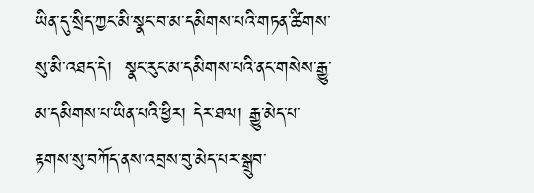ཡིན་དུ་སྲིད་ཀྱང་མི་སྣང་བ་མ་དམིགས་པའི་གཏན་ཚིགས་སུ་མི་འཐད་དེ།  སྣང་རུང་མ་དམིགས་པའི་ནང་གསེས་རྒྱུ་མ་དམིགས་པ་ཡིན་པའི་ཕྱིར། དེར་ཐལ། རྒྱུ་མེད་པ་རྟགས་སུ་བཀོད་ནས་འབྲས་བུ་མེད་པར་སྒྲུབ་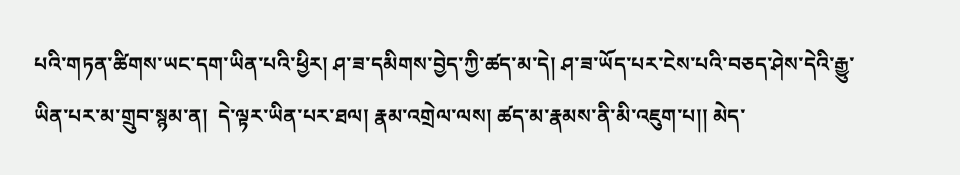པའི་གཏན་ཚིགས་ཡང་དག་ཡིན་པའི་ཕྱིར། ཤ་ཟ་དམིགས་བྱེད་ཀྱི་ཚད་མ་དེ། ཤ་ཟ་ཡོད་པར་ངེས་པའི་བཅད་ཤེས་དེའི་རྒྱུ་ཡིན་པར་མ་གྲུབ་སྙམ་ན།  དེ་ལྟར་ཡིན་པར་ཐལ། རྣམ་འགྲེལ་ལས། ཚད་མ་རྣམས་ནི་མི་འཇུག་པ།། མེད་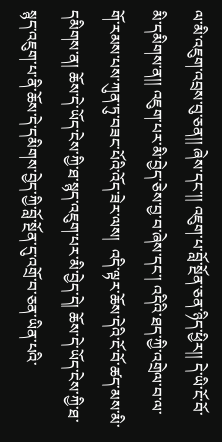ལ་མི་འཇུག་འབྲས་བུ་ཅན།། ཞེས་དང་།། འཇུག་པ་བློ་སྔོན་ཅན་ཉིད་ཕྱིར།། དེ་ཡི་ངོ་བོ་མི་དམིགས་ན།། འཇུག་པར་མི་བྱེད་ཅེས་བྱ་བ་ཞེས་དང་། འདིའི་ཐད་ཀྱི་འགྲེལ་བ་ལ་གོ་རམས་པས་ཀུན་ཏུ་བཟང་པོའི་འོད་ཟེར་ལས།  འདི་ལྟར་ཆོས་དེའི་ངོ་བོ་ཚད་མས་མི་དམིགས་ན། ཆོས་དེ་ཡོད་ངེས་ཀྱི་ཐ་སྙད་འཇུག་པར་མི་བྱེད་དེ། ཆོས་དེ་ཡོད་ངེས་ཀྱི་ཐ་སྙད་འཇུག་པ་ནི་ཆོས་དེ་དམིགས་བྱེད་ཀྱི་བློ་སྔོན་དུ་འགྲོ་བ་ཅན་ཡིན་པའི་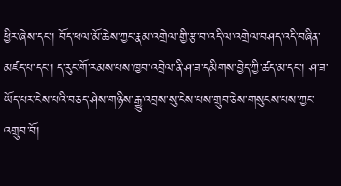ཕྱིར་ཞེས་དང་། བོད་ཕལ་མོ་ཆེས་ཀྱང་རྣམ་འགྲེལ་གྱི་རྩ་བ་འདི་ལ་འགྲེལ་བཤད་འདི་བཞིན་མཛད་པ་དང་། ད་རུང་གོ་རམས་པས་ཁྱབ་འབྲེལ་ནི་ཤ་ཟ་དམིགས་བྱེད་ཀྱི་ཚད་མ་དང་། ཤ་ཟ་ཡོད་པར་ངེས་པའི་བཅད་ཤེས་གཉིས་རྒྱུ་འབྲས་སུ་ངེས་པས་གྲུབ་ཅེས་གསུངས་པས་ཀྱང་འགྲུབ་བོ།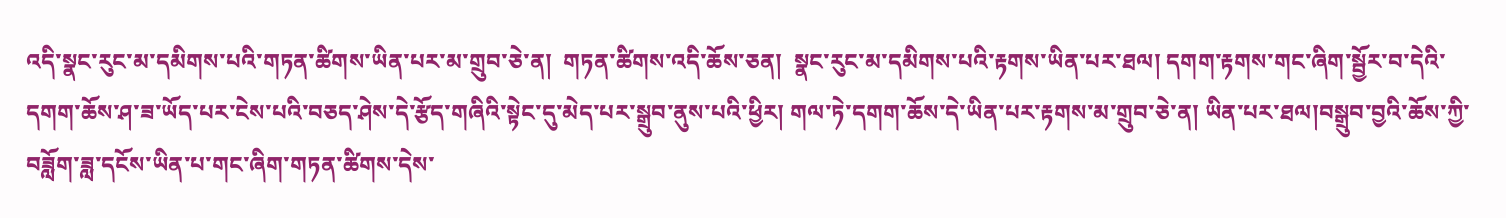འདི་སྣང་རུང་མ་དམིགས་པའི་གཏན་ཚིགས་ཡིན་པར་མ་གྲུབ་ཅེ་ན།  གཏན་ཚིགས་འདི་ཆོས་ཅན།  སྣང་རུང་མ་དམིགས་པའི་རྟགས་ཡིན་པར་ཐལ། དགག་རྟགས་གང་ཞིག་སྦྱོར་བ་དེའི་དགག་ཆོས་ཤ་ཟ་ཡོད་པར་ངེས་པའི་བཅད་ཤེས་དེ་རྩོད་གཞིའི་སྟེང་དུ་མེད་པར་སྒྲུབ་ནུས་པའི་ཕྱིར། གལ་ཏེ་དགག་ཆོས་དེ་ཡིན་པར་རྟགས་མ་གྲུབ་ཅེ་ན། ཡིན་པར་ཐལ།བསྒྲུབ་བྱའི་ཆོས་ཀྱི་བཟློག་ཟླ་དངོས་ཡིན་པ་གང་ཞིག་གཏན་ཚིགས་དེས་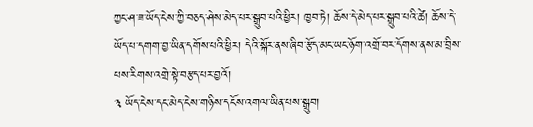ཀྱང་ཤ་ཟ་ཡོད་ངེས་ཀྱི་བཅད་ཤེས་མེད་པར་སྒྲུབ་པའི་ཕྱིར། ཁྱབ་ཏེ། ཆོས་དེ་མེད་པར་སྒྲུབ་པའི་ཚེ། ཆོས་དེ་ཡོད་པ་དགག་བྱ་ཡིན་དགོས་པའི་ཕྱིར། དེའི་སྐོར་ནས་ཞིབ་རྩོད་མང་ཡང་ཉོག་འགྲོ་བར་དོགས་ནས་མ་བྲིས་པས་རིགས་འགྲེ་སྟེ་བརྩད་པར་བྱའོ།
༣ ཡོད་ངེས་དང་མེད་ངེས་གཉིས་དངོས་འགལ་ཡིན་པས་སྒྲུབ།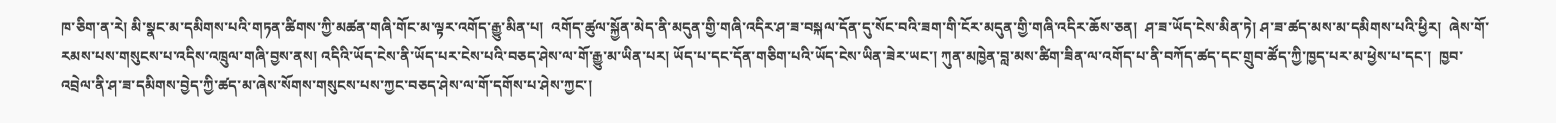ཁ་ཅིག་ན་རེ། མི་སྣང་མ་དམིགས་པའི་གཏན་ཚིགས་ཀྱི་མཚན་གཞི་གོང་མ་ལྟར་འགོད་རྒྱུ་མིན་པ།  འགོད་ཚུལ་སྐྱོན་མེད་ནི་མདུན་གྱི་གཞི་འདིར་ཤ་ཟ་བསྐལ་དོན་དུ་སོང་བའི་ཟག་གི་ངོར་མདུན་གྱི་གཞི་འདིར་ཆོས་ཅན།  ཤ་ཟ་ཡོད་ངེས་མིན་ཏེ། ཤ་ཟ་ཚད་མས་མ་དམིགས་པའི་ཕྱིར།  ཞེས་གོ་རམས་པས་གསུངས་པ་འདིས་འཁྲུལ་གཞི་བྱས་ནས། འདིའི་ཡོད་ངེས་ནི་ཡོད་པར་ངེས་པའི་བཅད་ཤེས་ལ་གོ་རྒྱུ་མ་ཡིན་པར། ཡོད་པ་དང་དོན་གཅིག་པའི་ཡོད་ངེས་ཡིན་ཟེར་ཡང་། ཀུན་མཁྱེན་བླ་མས་ཚིག་ཟིན་ལ་འགོད་པ་ནི་བཀོད་ཚད་དང་གྲུབ་ཚོད་ཀྱི་ཁྱད་པར་མ་ཕྱེས་པ་དང་།  ཁྱབ་འབྲེལ་ནི་ཤ་ཟ་དམིགས་བྱེད་ཀྱི་ཚད་མ་ཞེས་སོགས་གསུངས་པས་ཀྱང་བཅད་ཤེས་ལ་གོ་དགོས་པ་ཤེས་ཀྱང་།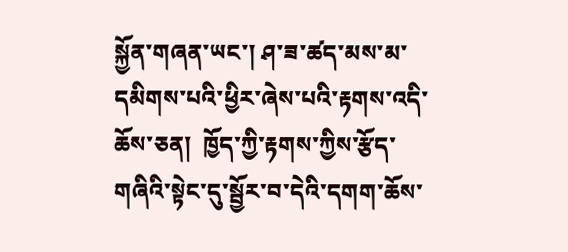སྐྱོན་གཞན་ཡང་། ཤ་ཟ་ཚད་མས་མ་དམིགས་པའི་ཕྱིར་ཞེས་པའི་རྟགས་འདི་ཆོས་ཅན།  ཁྱོད་ཀྱི་རྟགས་ཀྱིས་རྩོད་གཞིའི་སྟེང་དུ་སྦྱོར་བ་དེའི་དགག་ཆོས་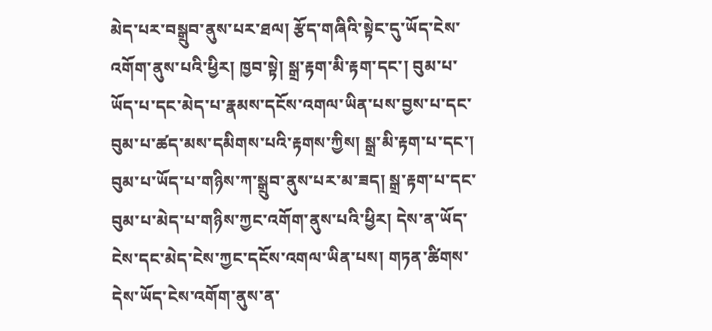མེད་པར་བསྒྲུབ་ནུས་པར་ཐལ། རྩོད་གཞིའི་སྟེང་དུ་ཡོད་ངེས་འགོག་ནུས་པའི་ཕྱིར། ཁྱབ་སྟེ། སྒྲ་རྟག་མི་རྟག་དང་། བུམ་པ་ཡོད་པ་དང་མེད་པ་རྣམས་དངོས་འགལ་ཡིན་པས་བྱས་པ་དང་བུམ་པ་ཚད་མས་དམིགས་པའི་རྟགས་ཀྱིས། སྒྲ་མི་རྟག་པ་དང་།  བུམ་པ་ཡོད་པ་གཉིས་ཀ་སྒྲུབ་ནུས་པར་མ་ཟད། སྒྲ་རྟག་པ་དང་བུམ་པ་མེད་པ་གཉིས་ཀྱང་འགོག་ནུས་པའི་ཕྱིར། དེས་ན་ཡོད་ངེས་དང་མེད་ངེས་ཀྱང་དངོས་འགལ་ཡིན་པས། གཏན་ཚིགས་དེས་ཡོད་ངེས་འགོག་ནུས་ན་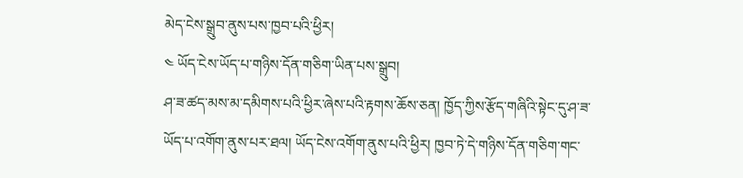མེད་ངེས་སྒྲུབ་ནུས་པས་ཁྱབ་པའི་ཕྱིར།
༤ ཡོད་ངེས་ཡོད་པ་གཉིས་དོན་གཅིག་ཡིན་པས་སྒྲུབ།
ཤ་ཟ་ཚད་མས་མ་དམིགས་པའི་ཕྱིར་ཞེས་པའི་རྟགས་ཆོས་ཅན། ཁྱོད་ཀྱིས་རྩོད་གཞིའི་སྟེང་དུ་ཤ་ཟ་ཡོད་པ་འགོག་ནུས་པར་ཐལ། ཡོད་ངེས་འགོག་ནུས་པའི་ཕྱིར། ཁྱབ་ཏེ་དེ་གཉིས་དོན་གཅིག་གང་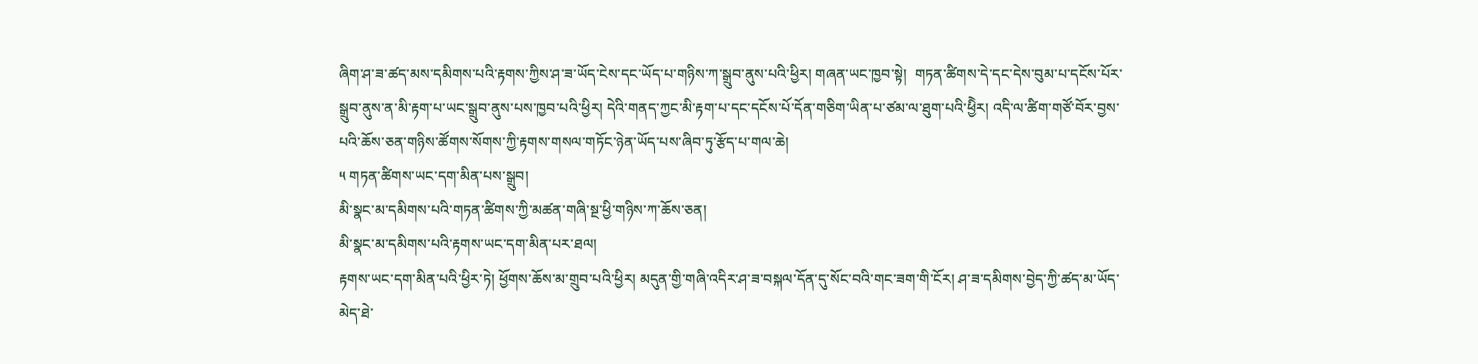ཞིག་ཤ་ཟ་ཚད་མས་དམིགས་པའི་རྟགས་ཀྱིས་ཤ་ཟ་ཡོད་ངེས་དང་ཡོད་པ་གཉིས་ཀ་སྒྲུབ་ནུས་པའི་ཕྱིར། གཞན་ཡང་ཁྱབ་སྟེ།  གཏན་ཚིགས་དེ་དང་དེས་བུམ་པ་དངོས་པོར་སྒྲུབ་ནུས་ན་མི་རྟག་པ་ཡང་སྒྲུབ་ནུས་པས་ཁྱབ་པའི་ཕྱིར། དེའི་གནད་ཀྱང་མི་རྟག་པ་དང་དངོས་པོ་དོན་གཅིག་ཡིན་པ་ཙམ་ལ་ཐུག་པའི་ཕྱིེར། འདི་ལ་ཚིག་གཙོ་བོར་བྱས་པའི་ཆོས་ཅན་གཉིས་ཚོགས་སོགས་ཀྱི་རྟགས་གསལ་གཏོང་ཉེན་ཡོད་པས་ཞིབ་ཏུ་རྩོད་པ་གལ་ཆེ།
༥ གཏན་ཚིགས་ཡང་དག་མིན་པས་སྒྲུབ།
མི་སྣང་མ་དམིགས་པའི་གཏན་ཚིགས་ཀྱི་མཚན་གཞི་སྔ་ཕྱི་གཉིས་ཀ་ཆོས་ཅན།
མི་སྣང་མ་དམིགས་པའི་རྟགས་ཡང་དག་མིན་པར་ཐལ།
རྟགས་ཡང་དག་མིན་པའི་ཕྱིར་ཏེ། ཕྱོགས་ཆོས་མ་གྲུབ་པའི་ཕྱིར། མདུན་གྱི་གཞི་འདིར་ཤ་ཟ་བསྐལ་དོན་དུ་སོང་བའི་གང་ཟག་གི་ངོར། ཤ་ཟ་དམིགས་བྱེད་ཀྱི་ཚད་མ་ཡོད་མེད་ཐེ་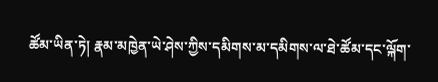ཚོམ་ཡིན་ཏེ། རྣམ་མཁྱེན་ཡེ་ཤེས་ཀྱིས་དམིགས་མ་དམིགས་ལ་ཐེ་ཚོམ་དང་ལྐོག་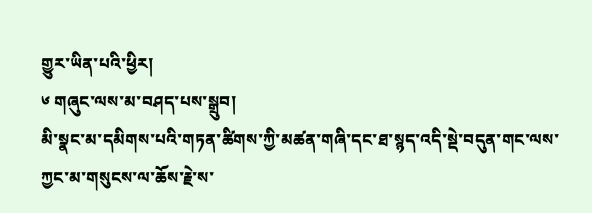གྱུར་ཡིན་པའི་ཕྱིར།
༦ གཞུང་ལས་མ་བཤད་པས་སྒྲུབ།
མི་སྣང་མ་དམིགས་པའི་གཏན་ཚིགས་ཀྱི་མཚན་གཞི་དང་ཐ་སྙད་འདི་སྡེ་བདུན་གང་ལས་ཀྱང་མ་གསུངས་ལ་ཆོས་རྗེ་ས་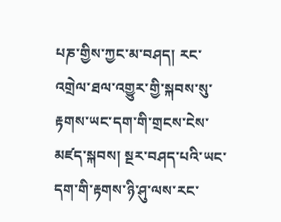པཎ་གྱིས་ཀྱང་མ་བཤད། རང་འགྲེལ་ཐལ་འགྱུར་གྱི་སྐབས་སུ་རྟགས་ཡང་དག་གི་གྲངས་ངེས་མཛད་སྐབས། སྔར་བཤད་པའི་ཡང་དག་གི་རྟགས་ཉི་ཤུ་ལས་རང་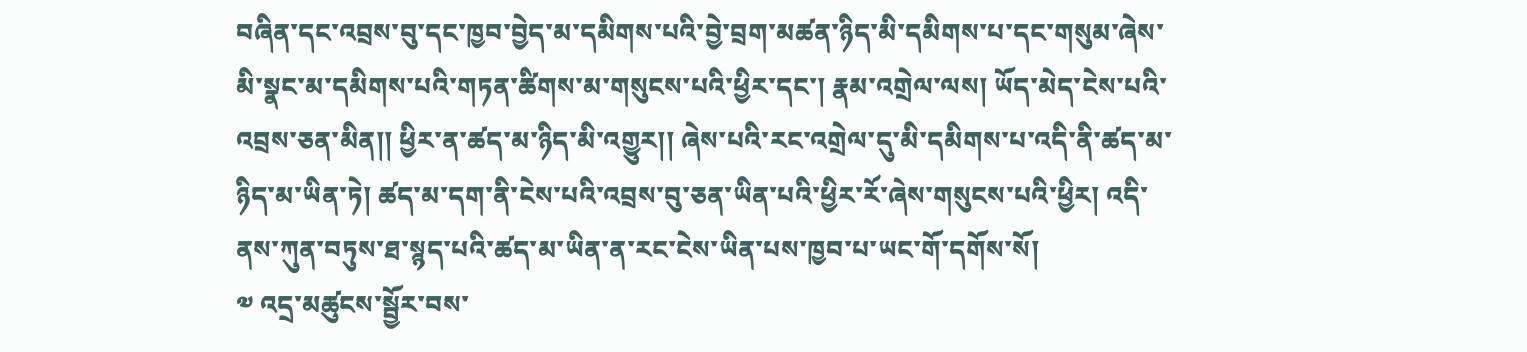བཞིན་དང་འབྲས་བུ་དང་ཁྱབ་བྱེད་མ་དམིགས་པའི་བྱེ་བྲག་མཚན་ཉིད་མི་དམིགས་པ་དང་གསུམ་ཞེས་མི་སྣང་མ་དམིགས་པའི་གཏན་ཚིགས་མ་གསུངས་པའི་ཕྱིར་དང་། རྣམ་འགྲེལ་ལས། ཡོད་མེད་ངེས་པའི་འབྲས་ཅན་མིན།། ཕྱིར་ན་ཚད་མ་ཉིད་མི་འགྱུར།། ཞེས་པའི་རང་འགྲེལ་དུ་མི་དམིགས་པ་འདི་ནི་ཚད་མ་ཉིད་མ་ཡིན་ཏེ། ཚད་མ་དག་ནི་ངེས་པའི་འབྲས་བུ་ཅན་ཡིན་པའི་ཕྱིར་རོ་ཞེས་གསུངས་པའི་ཕྱིར། འདི་ནས་ཀུན་བཏུས་ཐ་སྙད་པའི་ཚད་མ་ཡིན་ན་རང་ངེས་ཡིན་པས་ཁྱབ་པ་ཡང་གོ་དགོས་སོ།
༧ འདྲ་མཚུངས་སྦྱོར་བས་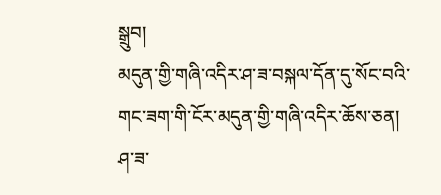སྒྲུབ།
མདུན་གྱི་གཞི་འདིར་ཤ་ཟ་བསྐལ་དོན་དུ་སོང་བའི་གང་ཟག་གི་ངོར་མདུན་གྱི་གཞི་འདིར་ཆོས་ཅན།  ཤ་ཟ་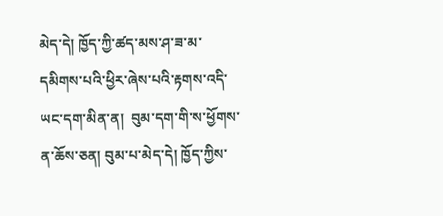མེད་དེ། ཁྱོད་ཀྱི་ཚད་མས་ཤ་ཟ་མ་དམིགས་པའི་ཕྱིར་ཞེས་པའི་རྟགས་འདི་ཡང་དག་མིན་ན།  བུམ་དག་གི་ས་ཕྱོགས་ན་ཆོས་ཅན། བུམ་པ་མེད་དེ། ཁྱོད་ཀྱིས་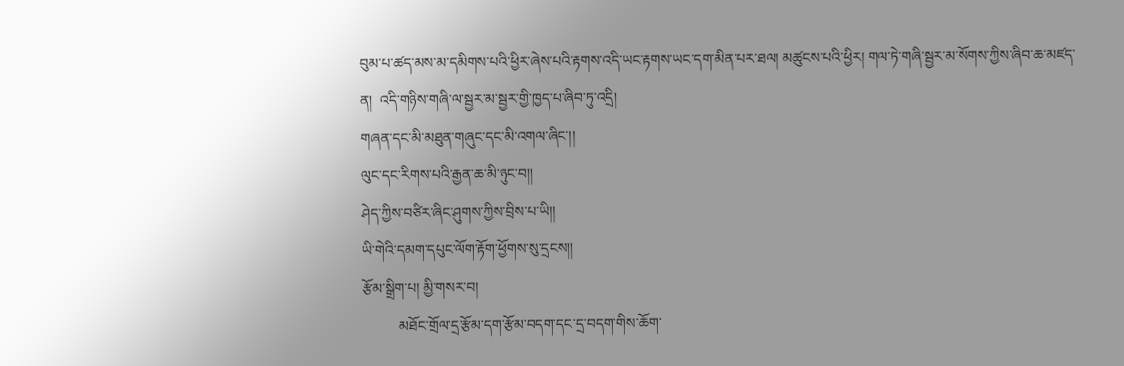བུམ་པ་ཚད་མས་མ་དམིགས་པའི་ཕྱིར་ཞེས་པའི་རྟགས་འདི་ཡང་རྟགས་ཡང་དག་མིན་པར་ཐལ། མཚུངས་པའི་ཕྱིར། གལ་ཏེ་གཞི་སྦྱར་མ་སོགས་ཀྱིས་ཞིབ་ཆ་མཛད་ན།  འདི་གཉིས་གཞི་ལ་སྦྱར་མ་སྦྱར་གྱི་ཁྱད་པ་ཞིབ་ཏུ་འདྲི།
གཞན་དང་མི་མཐུན་གཞུང་དང་མི་འགལ་ཞིང་།།
ལུང་དང་རིགས་པའི་རྒྱན་ཆ་མི་ཉུང་བ།།
ཤེད་ཀྱིས་བཙིར་ཞིང་ཤུགས་ཀྱིས་བྲིས་པ་ཡི།།
ཡི་གེའི་དམག་དཔུང་ལོག་རྟོག་ཕྱོགས་སུ་དྲངས།།
རྩོམ་སྒྲིག་པ། མྱི་གསར་བ།
          མཐོང་གྲོལ་དྲ་རྩོམ་དག་རྩོམ་བདག་དང་དྲ་བདག་གིས་ཆོག་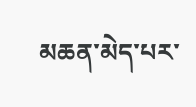མཆན་མེད་པར་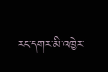རང་དགར་མི་འཁྱེར་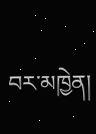བར་མཁྱེན།